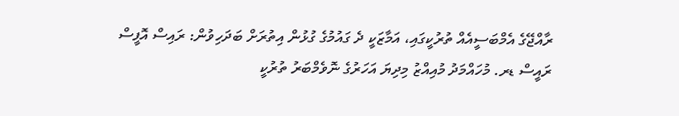ރާއްޖޭގެ އެމްބަސީއެއް ތުރުކީގައި، އަމާޒަކީ ދެ ގައުމުގެ ގުޅުން އިތުރަށް ބަދަހިވުން: ރައިސް އޮފީސް
ރައީސް ޑރ. މުހައްމަދު މުއިއްޒު މިދިޔަ އަހަރުގެ ނޮވެމްބަރު ތުރުކީ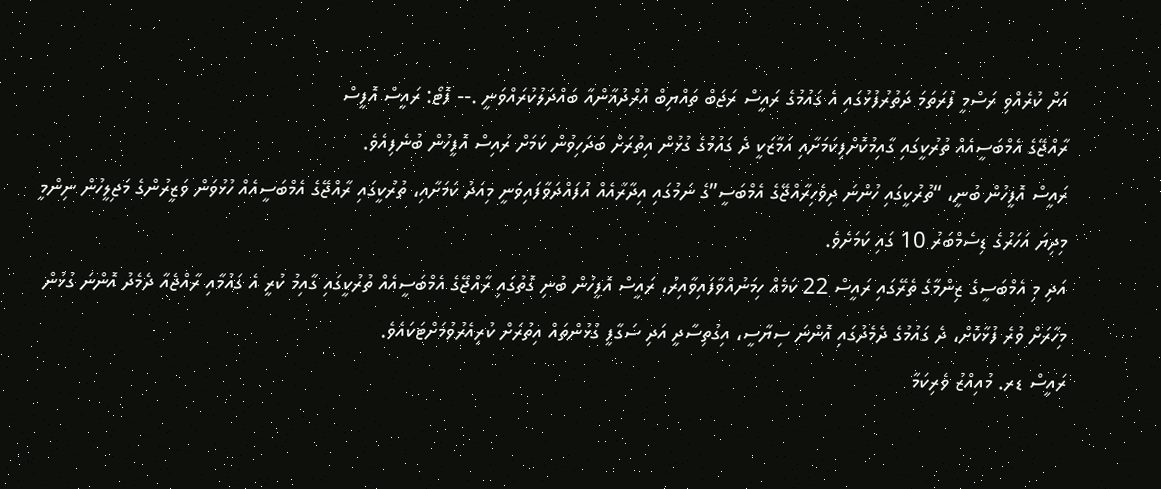އަށް ކުރެއްވި ރަސްމީ ފުރަތަމަ ދަތުރުފުޅުގައި އެ ގައުމުގެ ރައީސް ރަޖަބް ތައްޔިބް އުރްދުޣާންއާ ބައްދަލުކުރައްވަނީ .-- ފޮޓޯ: ރައީސް އޮފީސް
ރާއްޖޭގެ އެމްބަސީއެއް ތުރުކީގައި ގާއިމުކޮށްފިކަމަށާއި އަމާޒަކީ ދެ ގައުމުގެ ގުޅުން އިތުރަށް ބަދަހިވުން ކަމަށް ރައިސް އޮފީހުން ބުނެފިއެވެ.
ރައީސް އޮފީހުން ބުނީ، “ތުރުކީގައި ހުންނަ ދިވެހިރާއްޖޭގެ އެމްބަސީ”ގެ ނަމުގައި އިދާރާއެއް އުފައްދަވާފައިވަނީ މިއަދު ކަމަށާއި، ތުރުކީގައި ރާއްޖޭގެ އެމްބަސީއެއް ހުޅުވަން ވަޒީރުންގެ މަޖިލީހުން ނިންމީ މިދިޔަ އަހަރުގެ ޑިސެމްބަރު 10 ގައި ކަމަށެވެ.
އަދި މި އެމްބަސީގެ ޒިންމާގެ ތެރޭގައި ރައީސް 22 ކަމެއް ހިމަނުއްވާފައިވާއިރު، ރައީސް އޮފީހުން ބުނި ގޮތުގައި ރާއްޖޭގެ އެމްބަސީއެއް ތުރުކީގައި ގާއިމު ކުރީ އެ ގައުމާއި ރާއްޖެއާ ދެމެދު އޮންނަ ގުޅުން މިހާރަށް ވުރެ ފުޅާކޮށް، ދެ ގައުމުގެ ދެމެދުގައި އޮންނަ ސިޔާސީ، އިގުތިސާދީ އަދި ސަގާފީ ގުޅުންތައް އިތުރަށް ކުރިއެރުވުމަށްޓަކައެވެ.
ރައީސް ޑރ. މުއިއްޒު ވެރިކަމާ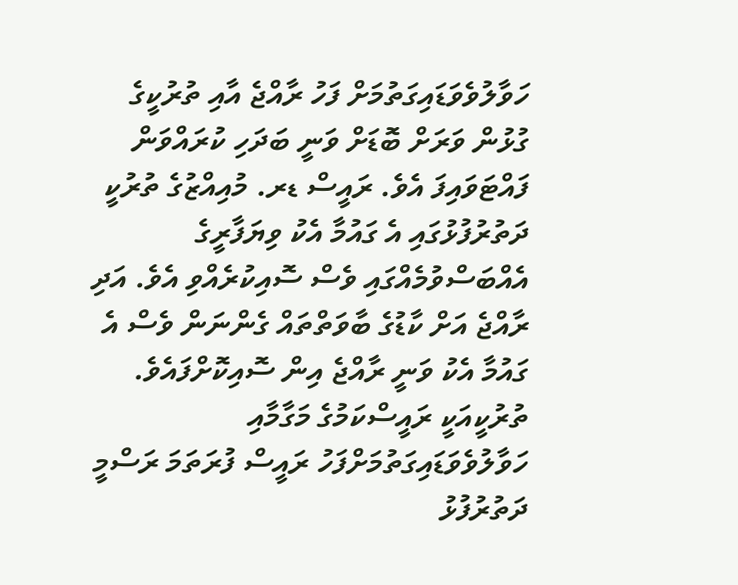ހަވާލުވެވަޑައިގަތުމަށް ފަހު ރާއްޖެ އާއި ތުރުކީގެ ގުޅުން ވަރަށް ބޮޑަށް ވަނީ ބަދަހި ކުރައްވަން ފައްޓަވައިފަ އެވެ. ރައީސް ޑރ. މުއިއްޒުގެ ތުރުކީ ދަތުރުފުޅުގައި އެ ގައުމާ އެކު ވިޔަފާރީގެ އެއްބަސްވުމެއްގައި ވެސް ސޮއިކުރެއްވި އެވެ. އަދި ރާއްޖެ އަށް ކާޑުގެ ބާވަތްތައް ގެންނަން ވެސް އެ ގައުމާ އެކު ވަނީ ރާއްޖެ އިން ސޮއިކޮށްފައެވެ.
ތުރުކީއަކީ ރައީސްކަމުގެ މަގާމާއި ހަވާލުވެވަޑައިގަތުމަށްފަހު ރައީސް ފުރަތަމަ ރަސްމީ ދަތުރުފުޅު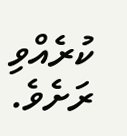ކުރެއްވި ރަށެވެ.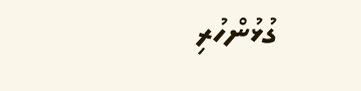ގުޅުންހުރި